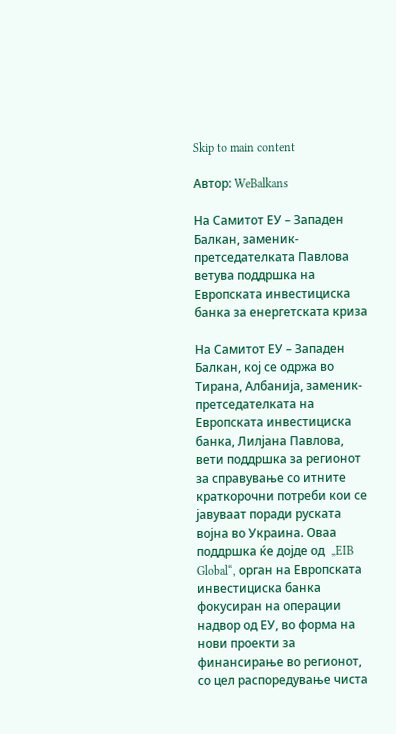Skip to main content

Автор: WeBalkans

На Самитот ЕУ – Западен Балкан, заменик-претседателката Павлова ветува поддршка на Европската инвестициска банка за енергетската криза

На Самитот ЕУ – Западен Балкан, кој се одржа во Тирана, Албанија, заменик-претседателката на Европската инвестициска банка, Лилјана Павлова, вети поддршка за регионот за справување со итните краткорочни потреби кои се јавуваат поради руската војна во Украина. Оваа поддршка ќе дојде од  „EIB Global“, орган на Европската инвестициска банка фокусиран на операции надвор од ЕУ, во форма на нови проекти за финансирање во регионот, со цел распоредување чиста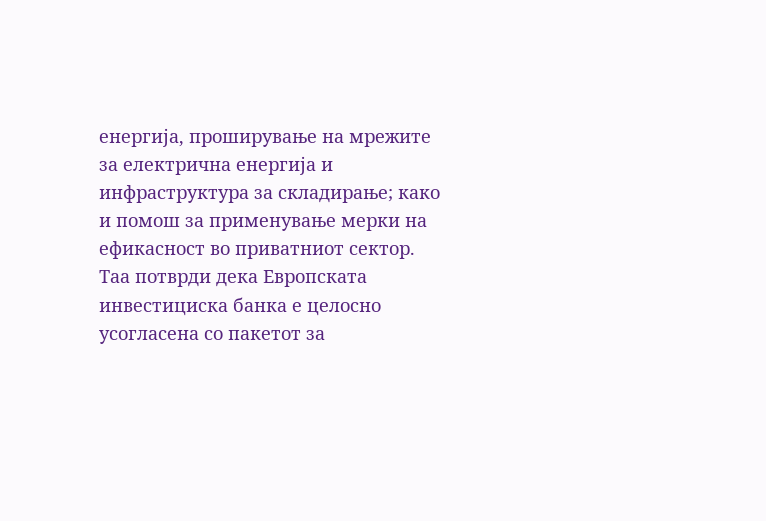енергија, проширување на мрежите за електрична енергија и инфраструктура за складирање; како и помош за применување мерки на ефикасност во приватниот сектор. Таа потврди дека Европската инвестициска банка е целосно усогласена со пакетот за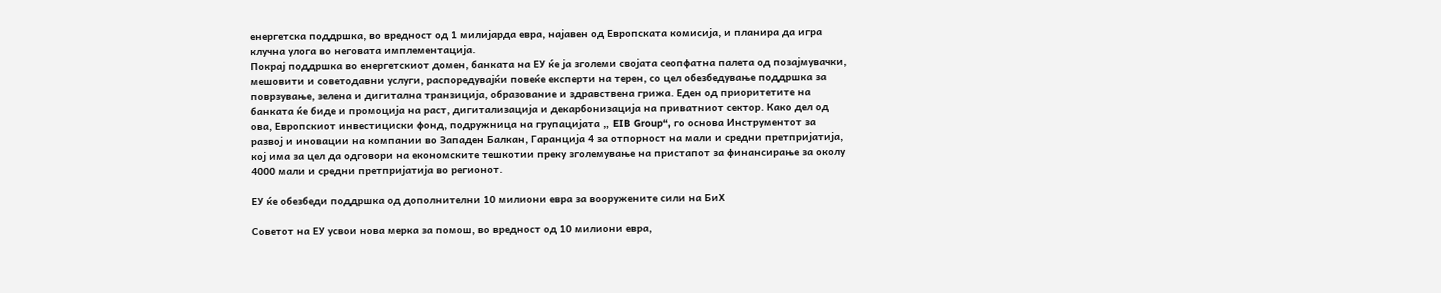енергетска поддршка, во вредност од 1 милијарда евра, најавен од Европската комисија, и планира да игра клучна улога во неговата имплементација.
Покрај поддршка во енергетскиот домен, банката на ЕУ ќе ја зголеми својата сеопфатна палета од позајмувачки, мешовити и советодавни услуги, распоредувајќи повеќе експерти на терен, со цел обезбедување поддршка за поврзување, зелена и дигитална транзиција, образование и здравствена грижа. Еден од приоритетите на банката ќе биде и промоција на раст, дигитализација и декарбонизација на приватниот сектор. Како дел од ова, Европскиот инвестициски фонд, подружница на групацијата „ EIB Group“, го основа Инструментот за развој и иновации на компании во Западен Балкан, Гаранција 4 за отпорност на мали и средни претпријатија, кој има за цел да одговори на економските тешкотии преку зголемување на пристапот за финансирање за околу 4000 мали и средни претпријатија во регионот.

ЕУ ќе обезбеди поддршка од дополнителни 10 милиони евра за вооружените сили на БиХ

Советот на ЕУ усвои нова мерка за помош, во вредност од 10 милиони евра,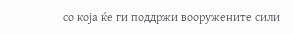со која ќе ги поддржи вооружените сили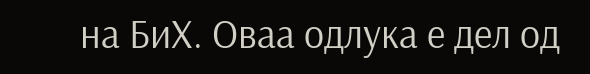на БиХ. Оваа одлука е дел од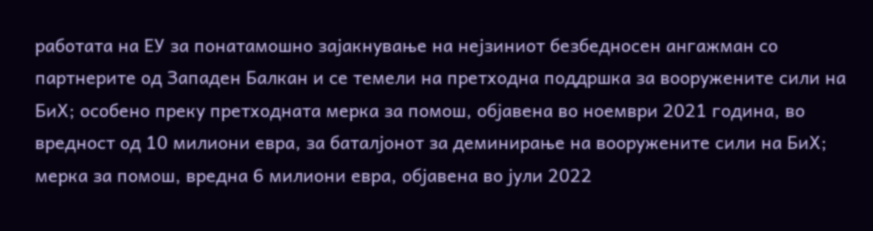работата на ЕУ за понатамошно зајакнување на нејзиниот безбедносен ангажман со партнерите од Западен Балкан и се темели на претходна поддршка за вооружените сили на БиХ; особено преку претходната мерка за помош, објавена во ноември 2021 година, во вредност од 10 милиони евра, за баталјонот за деминирање на вооружените сили на БиХ; мерка за помош, вредна 6 милиони евра, објавена во јули 2022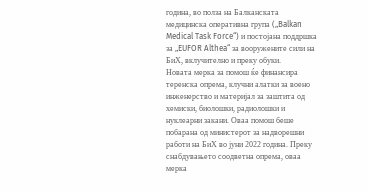година, во полза на Балканската медицинска оперативна група („Balkan Medical Task Force“) и постојана поддршка за „EUFOR Althea“ за вооружените сили на БиХ, вклучително и преку обуки.
Новата мерка за помош ќе финансира теренска опрема, клучни алатки за воено инженерство и материјал за заштита од хемиски, биолошки, радиолошки и нуклеарни закани. Оваа помош беше побарана од министерот за надворешни работи на БиХ во јуни 2022 година. Преку снабдувањето соодветна опрема, оваа мерка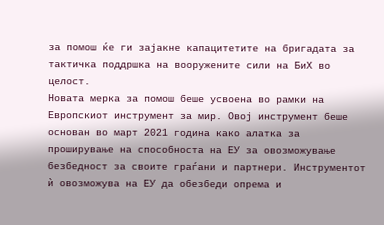за помош ќе ги зајакне капацитетите на бригадата за тактичка поддршка на вооружените сили на БиХ во целост.
Новата мерка за помош беше усвоена во рамки на Европскиот инструмент за мир. Овој инструмент беше основан во март 2021 година како алатка за проширување на способноста на ЕУ за овозможување безбедност за своите граѓани и партнери. Инструментот ѝ овозможува на ЕУ да обезбеди опрема и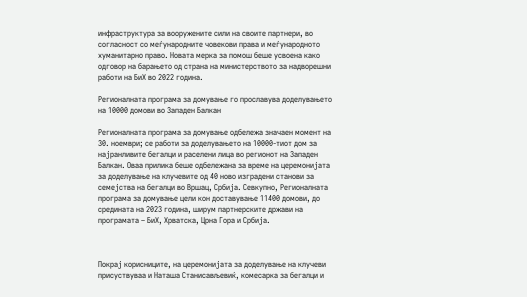инфраструктура за вооружените сили на своите партнери, во согласност со меѓународните човекови права и меѓународното хуманитарно право. Новата мерка за помош беше усвоена како одговор на барањето од страна на министерството за надворешни работи на БиХ во 2022 година.

Регионалната програма за домување го прославува доделувањето на 10000 домови во Западен Балкан

Регионалната програма за домување одбележа значаен момент на 30. ноември; се работи за доделувањето на 10000-тиот дом за најранливите бегалци и раселени лица во регионот на Западен Балкан. Оваа прилика беше одбележана за време на церемонијата за доделување на клучевите од 40 ново изградени станови за семејства на бегалци во Вршац, Србија. Севкупно, Регионалната програма за домување цели кон доставување 11400 домови, до средината на 2023 година, ширум партнерските држави на програмата – БиХ, Хрватска, Црна Гора и Србија.



Покрај корисниците, на церемонијата за доделување на клучеви присуствуваа и Наташа Станисављевиќ, комесарка за бегалци и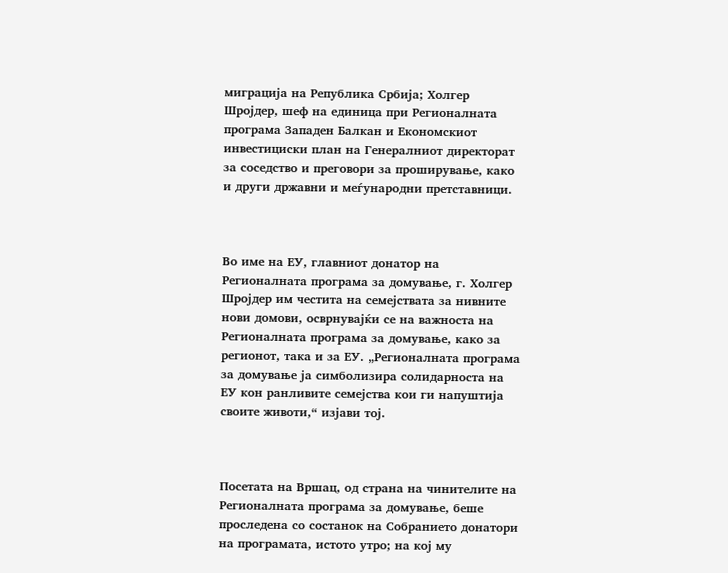миграција на Република Србија; Холгер Шројдер, шеф на единица при Регионалната програма Западен Балкан и Економскиот инвестициски план на Генералниот директорат за соседство и преговори за проширување, како и други државни и меѓународни претставници.



Во име на ЕУ, главниот донатор на Регионалната програма за домување, г. Холгер Шројдер им честита на семејствата за нивните нови домови, осврнувајќи се на важноста на Регионалната програма за домување, како за регионот, така и за ЕУ. „Регионалната програма за домување ја симболизира солидарноста на ЕУ кон ранливите семејства кои ги напуштија своите животи,“ изјави тој.



Посетата на Вршац, од страна на чинителите на Регионалната програма за домување, беше проследена со состанок на Собранието донатори на програмата, истото утро; на кој му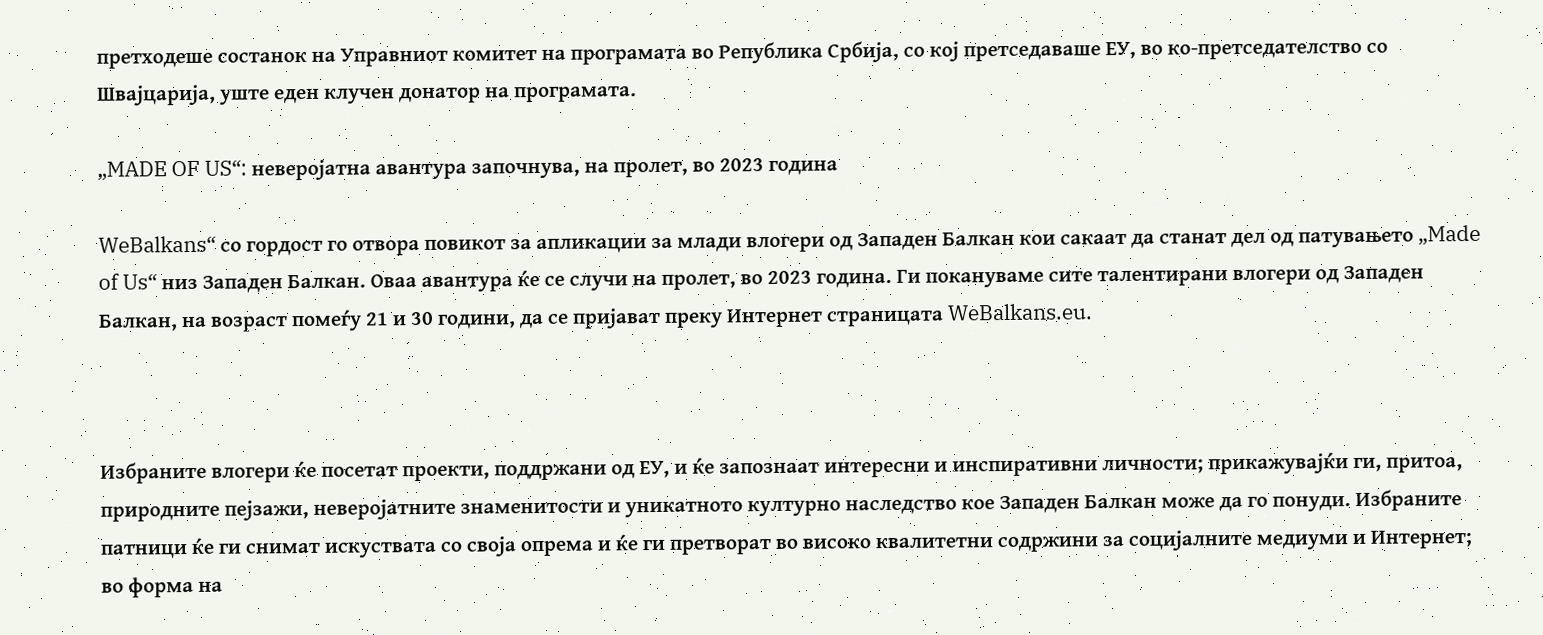претходеше состанок на Управниот комитет на програмата во Република Србија, со кој претседаваше ЕУ, во ко-претседателство со Швајцарија, уште еден клучен донатор на програмата.

„MADE OF US“: неверојатна авантура започнува, на пролет, во 2023 година

WeBalkans“ со гордост го отвора повикот за апликации за млади влогери од Западен Балкан кои сакаат да станат дел од патувањето „Made of Us“ низ Западен Балкан. Оваа авантура ќе се случи на пролет, во 2023 година. Ги покануваме сите талентирани влогери од Западен Балкан, на возраст помеѓу 21 и 30 години, да се пријават преку Интернет страницата WeBalkans.eu.



Избраните влогери ќе посетат проекти, поддржани од ЕУ, и ќе запознаат интересни и инспиративни личности; прикажувајќи ги, притоа, природните пејзажи, неверојатните знаменитости и уникатното културно наследство кое Западен Балкан може да го понуди. Избраните патници ќе ги снимат искуствата со своја опрема и ќе ги претворат во високо квалитетни содржини за социјалните медиуми и Интернет; во форма на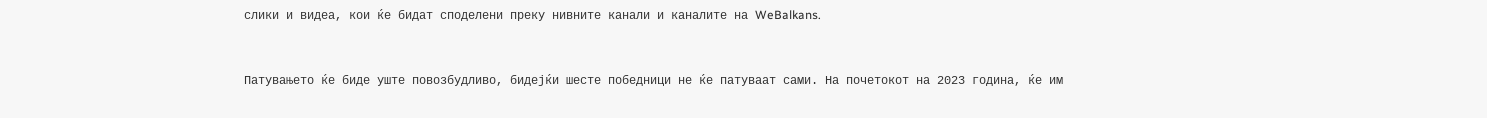слики и видеа, кои ќе бидат споделени преку нивните канали и каналите на WeBalkans.



Патувањето ќе биде уште повозбудливо, бидејќи шесте победници не ќе патуваат сами. На почетокот на 2023 година, ќе им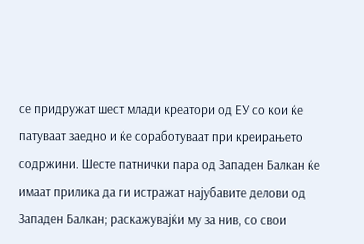се придружат шест млади креатори од ЕУ со кои ќе патуваат заедно и ќе соработуваат при креирањето содржини. Шесте патнички пара од Западен Балкан ќе имаат прилика да ги истражат најубавите делови од Западен Балкан; раскажувајќи му за нив, со свои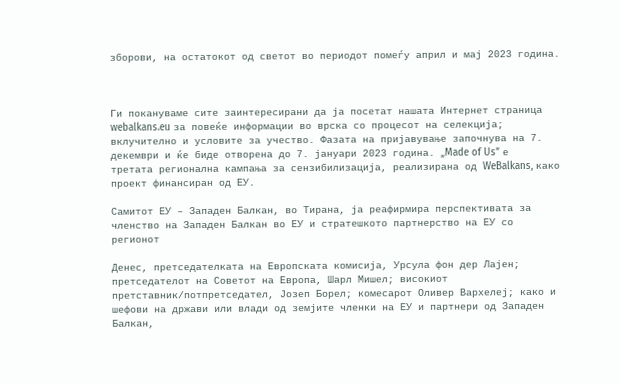зборови, на остатокот од светот во периодот помеѓу април и мај 2023 година.



Ги покануваме сите заинтересирани да ја посетат нашата Интернет страница webalkans.eu за повеќе информации во врска со процесот на селекција; вклучително и условите за учество. Фазата на пријавување започнува на 7. декември и ќе биде отворена до 7. јануари 2023 година. „Made of Us” е третата регионална кампања за сензибилизација, реализирана од WeBalkans, како проект финансиран од ЕУ.

Самитот ЕУ – Западен Балкан, во Тирана, ја реафирмира перспективата за членство на Западен Балкан во ЕУ и стратешкото партнерство на ЕУ со регионот

Денес, претседателката на Европската комисија, Урсула фон дер Лајен; претседателот на Советот на Европа, Шарл Мишел; високиот претставник/потпретседател, Јозеп Борел; комесарот Оливер Вархелеј; како и шефови на држави или влади од земјите членки на ЕУ и партнери од Западен Балкан,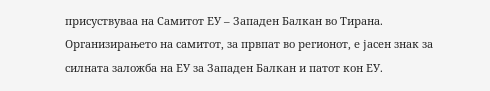присуствуваа на Самитот ЕУ – Западен Балкан во Тирана. Организирањето на самитот, за првпат во регионот, е јасен знак за силната заложба на ЕУ за Западен Балкан и патот кон ЕУ.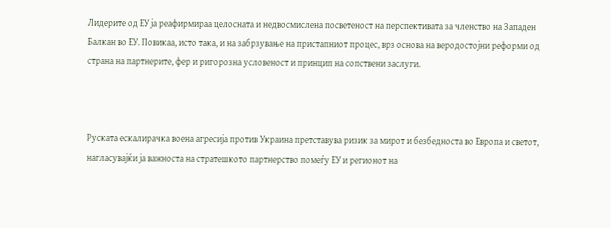Лидерите од ЕУ ја реафирмираа целосната и недвосмислена посветеност на перспективата за членство на Западен Балкан во ЕУ. Повикаа, исто така, и на забрзување на пристапниот процес, врз основа на веродостојни реформи од страна на партнерите, фер и ригорозна условеност и принцип на сопствени заслуги.



Руската ескалирачка воена агресија против Украина претставува ризик за мирот и безбедноста во Европа и светот, нагласувајќи ја важноста на стратешкото партнерство помеѓу ЕУ и регионот на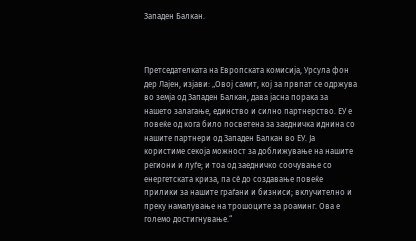Западен Балкан.



Претседателката на Европската комисија, Урсула фон дер Лајен, изјави: „Овој самит, кој за првпат се одржува во земја од Западен Балкан, дава јасна порака за нашето залагање, единство и силно партнерство. ЕУ е повеќе од кога било посветена за заедничка иднина со нашите партнери од Западен Балкан во ЕУ. Ја користиме секоја можност за доближување на нашите региони и луѓе; и тоа од заедничко соочување со енергетската криза, па сè до создавање повеќе прилики за нашите граѓани и бизниси; вклучително и преку намалување на трошоците за роаминг. Ова е големо достигнување.“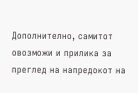Дополнително, самитот овозможи и прилика за преглед на напредокот на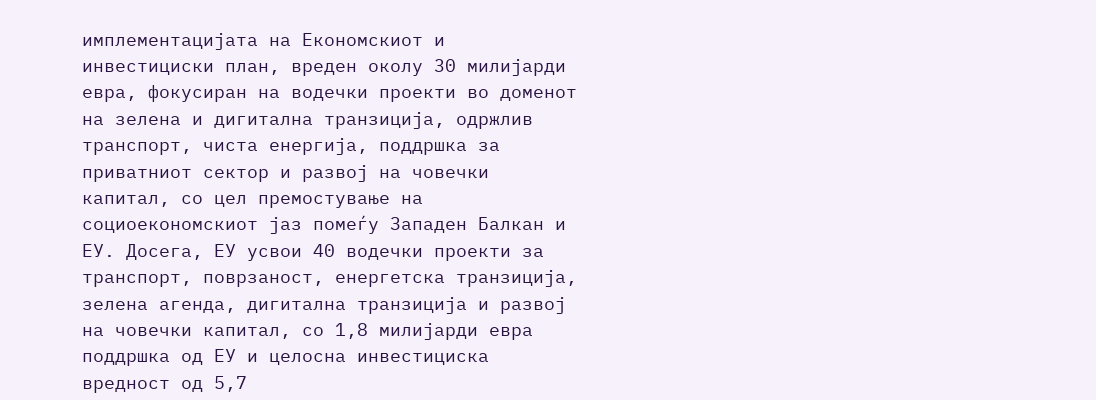имплементацијата на Економскиот и инвестициски план, вреден околу 30 милијарди евра, фокусиран на водечки проекти во доменот на зелена и дигитална транзиција, одржлив транспорт, чиста енергија, поддршка за приватниот сектор и развој на човечки капитал, со цел премостување на социоекономскиот јаз помеѓу Западен Балкан и ЕУ. Досега, ЕУ усвои 40 водечки проекти за транспорт, поврзаност, енергетска транзиција, зелена агенда, дигитална транзиција и развој на човечки капитал, со 1,8 милијарди евра поддршка од ЕУ и целосна инвестициска вредност од 5,7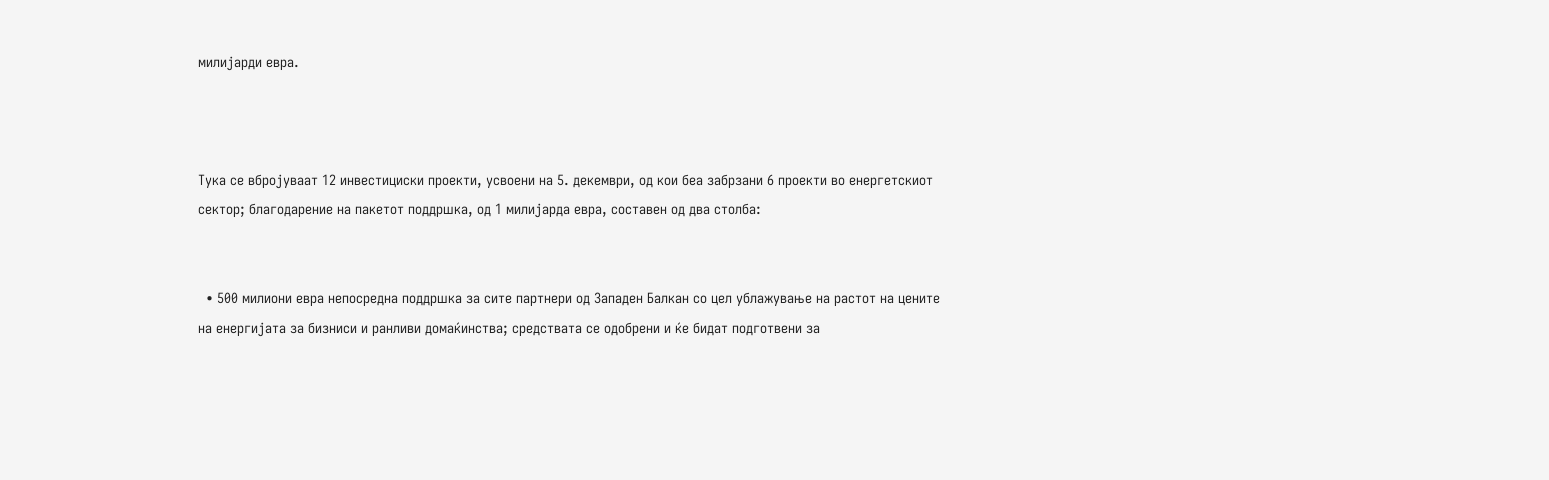милијарди евра.



Тука се вбројуваат 12 инвестициски проекти, усвоени на 5. декември, од кои беа забрзани 6 проекти во енергетскиот сектор; благодарение на пакетот поддршка, од 1 милијарда евра, составен од два столба:


  • 500 милиони евра непосредна поддршка за сите партнери од Западен Балкан со цел ублажување на растот на цените на енергијата за бизниси и ранливи домаќинства; средствата се одобрени и ќе бидат подготвени за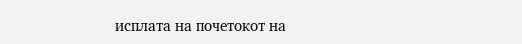исплата на почетокот на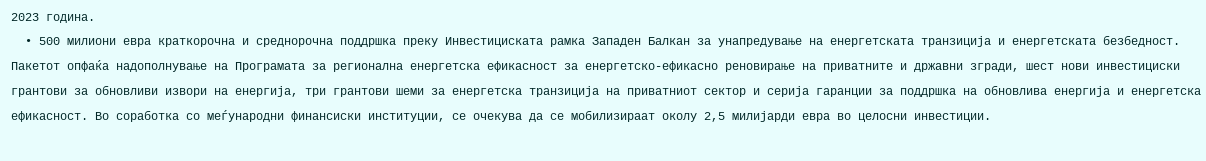2023 година.
  • 500 милиони евра краткорочна и среднорочна поддршка преку Инвестициската рамка Западен Балкан за унапредување на енергетската транзиција и енергетската безбедност. Пакетот опфаќа надополнување на Програмата за регионална енергетска ефикасност за енергетско-ефикасно реновирање на приватните и државни згради, шест нови инвестициски грантови за обновливи извори на енергија, три грантови шеми за енергетска транзиција на приватниот сектор и серија гаранции за поддршка на обновлива енергија и енергетска ефикасност. Во соработка со меѓународни финансиски институции, се очекува да се мобилизираат околу 2,5 милијарди евра во целосни инвестиции.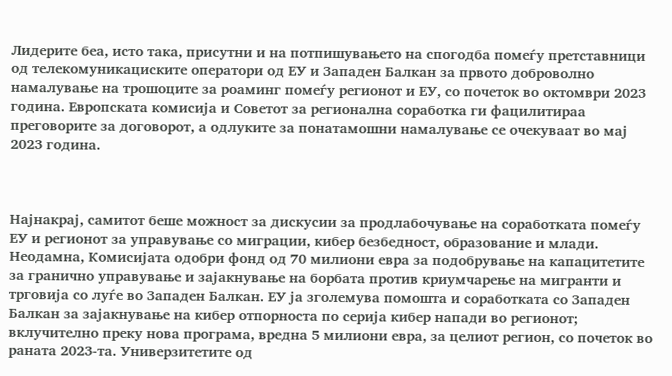Лидерите беа, исто така, присутни и на потпишувањето на спогодба помеѓу претставници од телекомуникациските оператори од ЕУ и Западен Балкан за првото доброволно намалување на трошоците за роаминг помеѓу регионот и ЕУ, со почеток во октомври 2023 година. Европската комисија и Советот за регионална соработка ги фацилитираа преговорите за договорот, а одлуките за понатамошни намалување се очекуваат во мај 2023 година.



Најнакрај, самитот беше можност за дискусии за продлабочување на соработката помеѓу ЕУ и регионот за управување со миграции, кибер безбедност, образование и млади. Неодамна, Комисијата одобри фонд од 70 милиони евра за подобрување на капацитетите за гранично управување и зајакнување на борбата против криумчарење на мигранти и трговија со луѓе во Западен Балкан. ЕУ ја зголемува помошта и соработката со Западен Балкан за зајакнување на кибер отпорноста по серија кибер напади во регионот; вклучително преку нова програма, вредна 5 милиони евра, за целиот регион, со почеток во раната 2023-та. Универзитетите од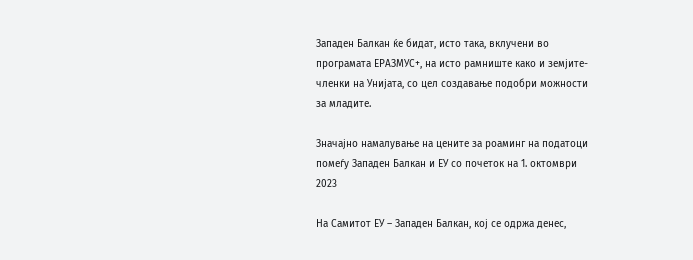Западен Балкан ќе бидат, исто така, вклучени во програмата ЕРАЗМУС+, на исто рамниште како и земјите-членки на Унијата, со цел создавање подобри можности за младите.

Значајно намалување на цените за роаминг на податоци помеѓу Западен Балкан и ЕУ со почеток на 1. октомври 2023

На Самитот ЕУ – Западен Балкан, кој се одржа денес,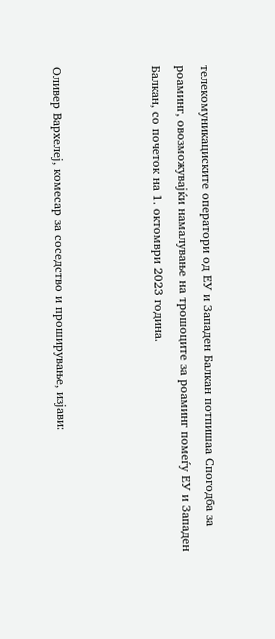телекомуникациските оператори од ЕУ и Западен Балкан потпишаа Спогодба за роаминг, овозможувајќи намалување на трошоците за роаминг помеѓу ЕУ и Западен Балкан, со почеток на 1. октомври 2023 година.



Оливер Вархелеј, комесар за соседство и проширување, изјави: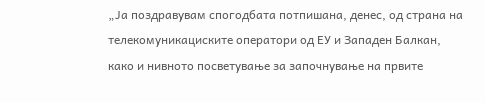„Ја поздравувам спогодбата потпишана, денес, од страна на телекомуникациските оператори од ЕУ и Западен Балкан, како и нивното посветување за започнување на првите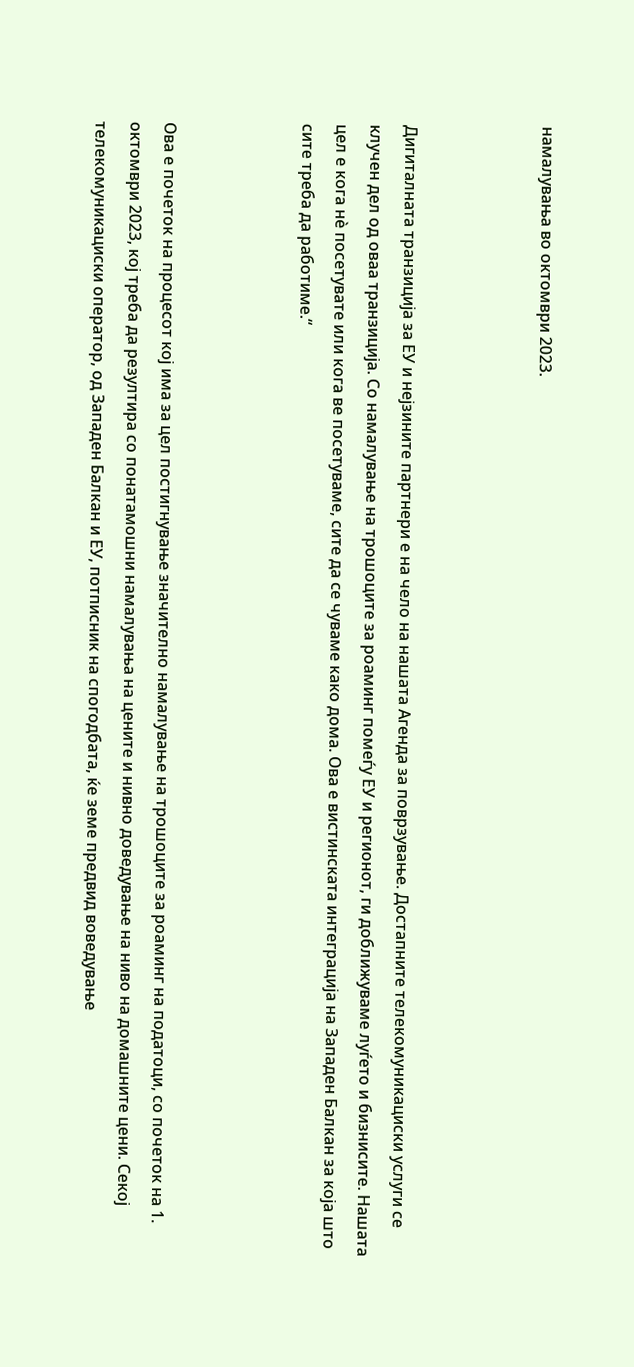намалувања во октомври 2023.



Дигиталната транзиција за ЕУ и нејзините партнери е на чело на нашата Агенда за поврзување. Достапните телекомуникациски услуги се клучен дел од оваа транзиција. Со намалување на трошоците за роаминг помеѓу ЕУ и регионот, ги доближуваме луѓето и бизнисите. Нашата цел е кога нè посетувате или кога ве посетуваме, сите да се чуваме како дома. Ова е вистинската интеграција на Западен Балкан за која што сите треба да работиме.“



Ова е почеток на процесот кој има за цел постигнување значително намалување на трошоците за роаминг на податоци, со почеток на 1. октомври 2023, кој треба да резултира со понатамошни намалувања на цените и нивно доведување на ниво на домашните цени. Секој телекомуникациски оператор, од Западен Балкан и ЕУ, потписник на спогодбата, ќе земе предвид воведување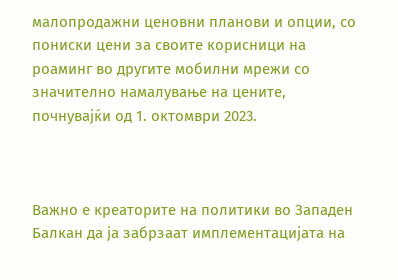малопродажни ценовни планови и опции, со пониски цени за своите корисници на роаминг во другите мобилни мрежи со значително намалување на цените, почнувајќи од 1. октомври 2023.



Важно е креаторите на политики во Западен Балкан да ја забрзаат имплементацијата на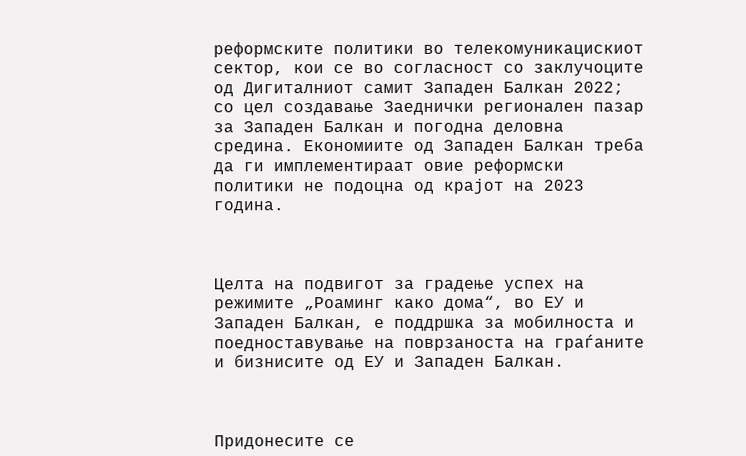реформските политики во телекомуникацискиот сектор, кои се во согласност со заклучоците од Дигиталниот самит Западен Балкан 2022; со цел создавање Заеднички регионален пазар за Западен Балкан и погодна деловна средина. Економиите од Западен Балкан треба да ги имплементираат овие реформски политики не подоцна од крајот на 2023 година.



Целта на подвигот за градење успех на режимите „Роаминг како дома“, во ЕУ и Западен Балкан, е поддршка за мобилноста и поедноставување на поврзаноста на граѓаните и бизнисите од ЕУ и Западен Балкан.



Придонесите се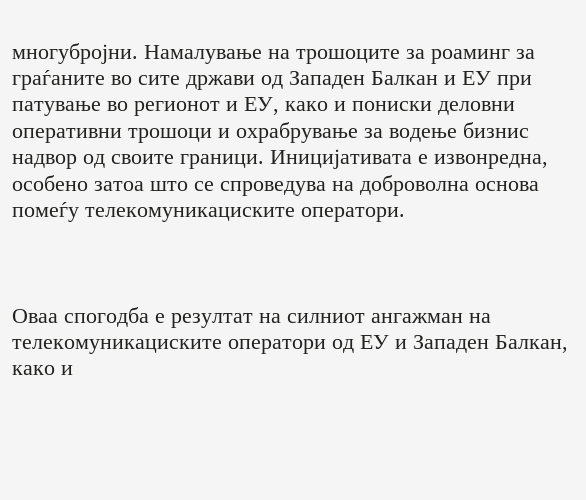многубројни. Намалување на трошоците за роаминг за граѓаните во сите држави од Западен Балкан и ЕУ при патување во регионот и ЕУ, како и пониски деловни оперативни трошоци и охрабрување за водење бизнис надвор од своите граници. Иницијативата е извонредна, особено затоа што се спроведува на доброволна основа помеѓу телекомуникациските оператори.



Оваа спогодба е резултат на силниот ангажман на телекомуникациските оператори од ЕУ и Западен Балкан, како и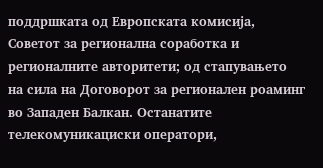поддршката од Европската комисија, Советот за регионална соработка и регионалните авторитети; од стапувањето на сила на Договорот за регионален роаминг во Западен Балкан. Останатите телекомуникациски оператори,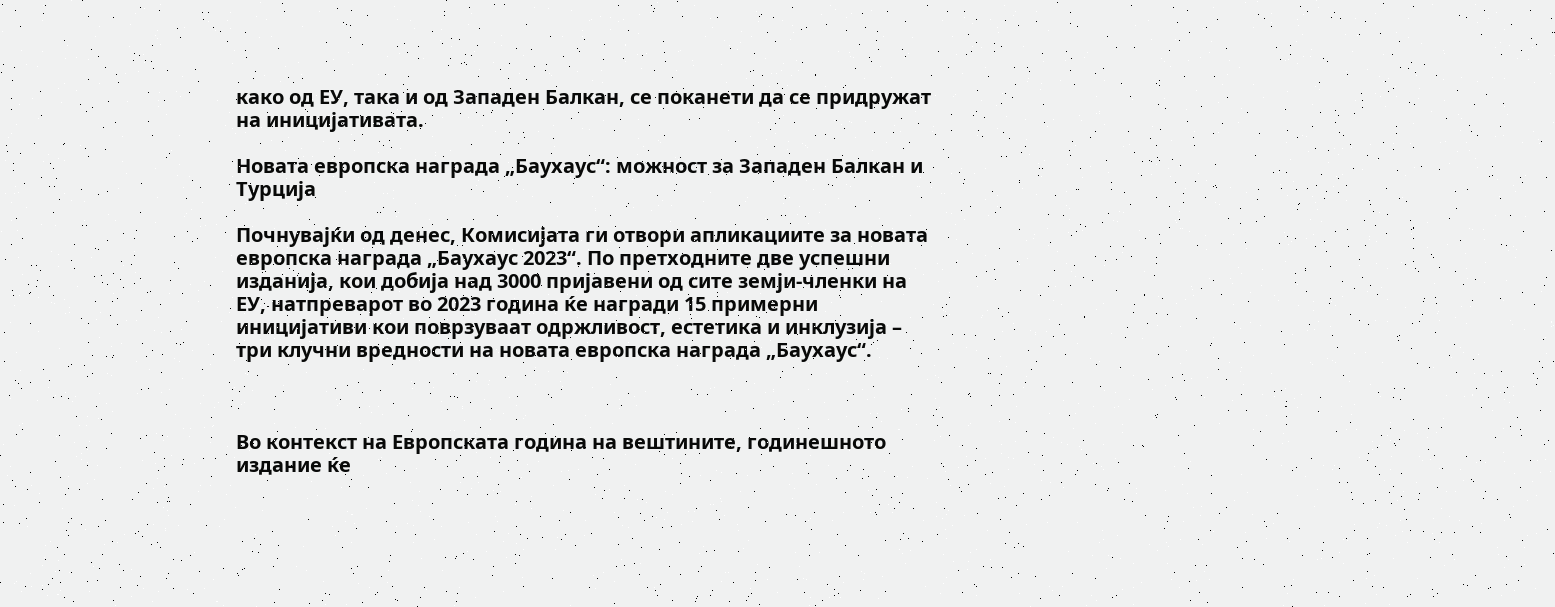како од ЕУ, така и од Западен Балкан, се поканети да се придружат на иницијативата.

Новата европска награда „Баухаус“: можност за Западен Балкан и Турција

Почнувајќи од денес, Комисијата ги отвори апликациите за новата европска награда „Баухаус 2023“. По претходните две успешни изданија, кои добија над 3000 пријавени од сите земји-членки на ЕУ, натпреварот во 2023 година ќе награди 15 примерни иницијативи кои поврзуваат одржливост, естетика и инклузија – три клучни вредности на новата европска награда „Баухаус“.



Во контекст на Европската година на вештините, годинешното издание ќе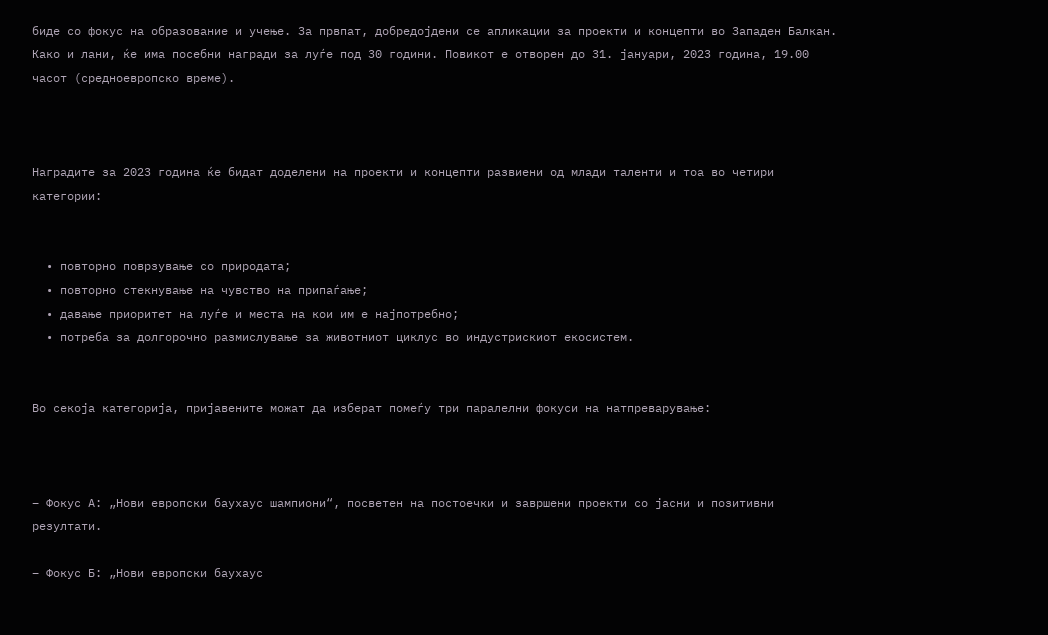биде со фокус на образование и учење. За првпат, добредојдени се апликации за проекти и концепти во Западен Балкан. Како и лани, ќе има посебни награди за луѓе под 30 години. Повикот е отворен до 31. јануари, 2023 година, 19.00 часот (средноевропско време).



Наградите за 2023 година ќе бидат доделени на проекти и концепти развиени од млади таленти и тоа во четири категории:


  • повторно поврзување со природата;
  • повторно стекнување на чувство на припаѓање;
  • давање приоритет на луѓе и места на кои им е најпотребно;
  • потреба за долгорочно размислување за животниот циклус во индустрискиот екосистем.


Во секоја категорија, пријавените можат да изберат помеѓу три паралелни фокуси на натпреварување:



– Фокус А: „Нови европски баухаус шампиони“, посветен на постоечки и завршени проекти со јасни и позитивни резултати.

– Фокус Б: „Нови европски баухаус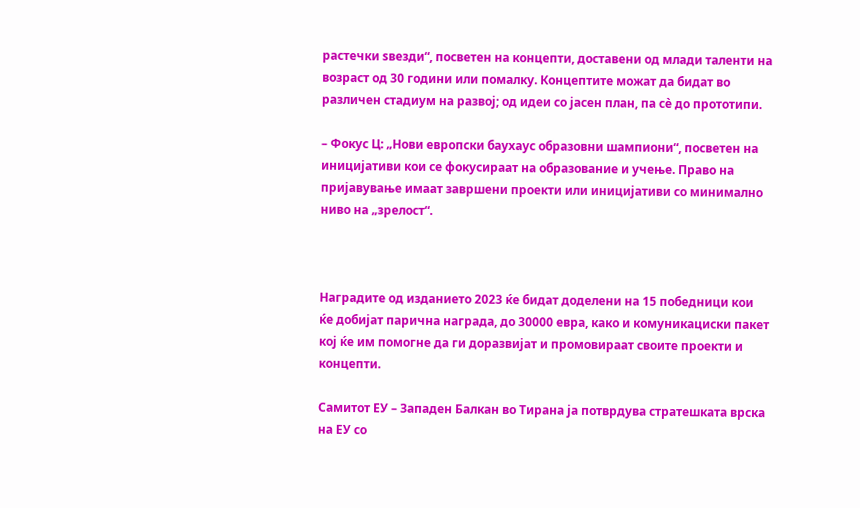растечки ѕвезди“, посветен на концепти, доставени од млади таленти на возраст од 30 години или помалку. Концептите можат да бидат во различен стадиум на развој; од идеи со јасен план, па сè до прототипи.

– Фокус Ц: „Нови европски баухаус образовни шампиони“, посветен на иницијативи кои се фокусираат на образование и учење. Право на пријавување имаат завршени проекти или иницијативи со минимално ниво на „зрелост“.



Наградите од изданието 2023 ќе бидат доделени на 15 победници кои ќе добијат парична награда, до 30000 евра, како и комуникациски пакет кој ќе им помогне да ги доразвијат и промовираат своите проекти и концепти.

Самитот ЕУ – Западен Балкан во Тирана ја потврдува стратешката врска на ЕУ со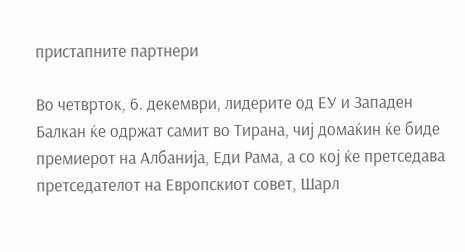пристапните партнери

Во четврток, 6. декември, лидерите од ЕУ и Западен Балкан ќе одржат самит во Тирана, чиј домаќин ќе биде премиерот на Албанија, Еди Рама, а со кој ќе претседава претседателот на Европскиот совет, Шарл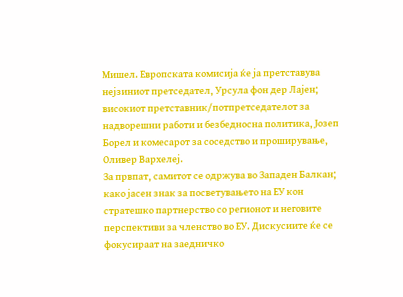Мишел. Европската комисија ќе ја претставува нејзиниот претседател, Урсула фон дер Лајен; високиот претставник/потпретседателот за надворешни работи и безбедносна политика, Јозеп Борел и комесарот за соседство и проширување, Оливер Вархелеј.
За првпат, самитот се одржува во Западен Балкан; како јасен знак за посветувањето на ЕУ кон стратешко партнерство со регионот и неговите перспективи за членство во ЕУ. Дискусиите ќе се фокусираат на заедничко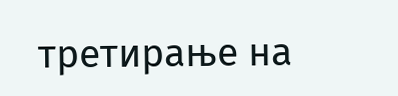третирање на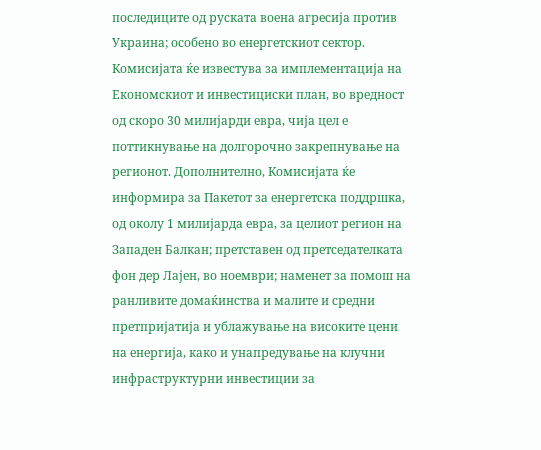последиците од руската воена агресија против Украина; особено во енергетскиот сектор. Комисијата ќе известува за имплементација на Економскиот и инвестициски план, во вредност од скоро 30 милијарди евра, чија цел е поттикнување на долгорочно закрепнување на регионот. Дополнително, Комисијата ќе информира за Пакетот за енергетска поддршка, од околу 1 милијарда евра, за целиот регион на Западен Балкан; претставен од претседателката фон дер Лајен, во ноември; наменет за помош на ранливите домаќинства и малите и средни претпријатија и ублажување на високите цени на енергија, како и унапредување на клучни инфраструктурни инвестиции за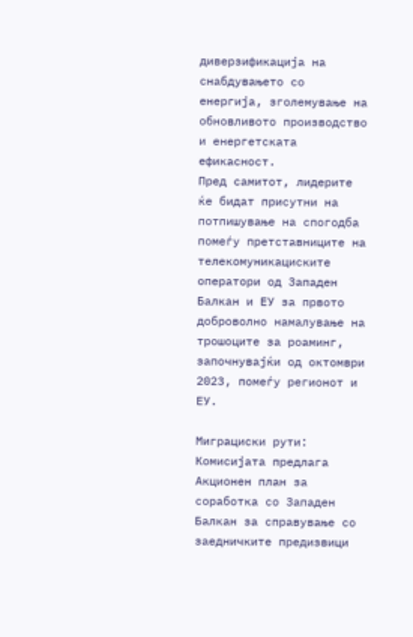диверзификација на снабдувањето со енергија, зголемување на обновливото производство и енергетската ефикасност.
Пред самитот, лидерите ќе бидат присутни на потпишување на спогодба помеѓу претставниците на телекомуникациските оператори од Западен Балкан и ЕУ за првото доброволно намалување на трошоците за роаминг, започнувајќи од октомври 2023, помеѓу регионот и ЕУ.

Миграциски рути: Комисијата предлага Акционен план за соработка со Западен Балкан за справување со заедничките предизвици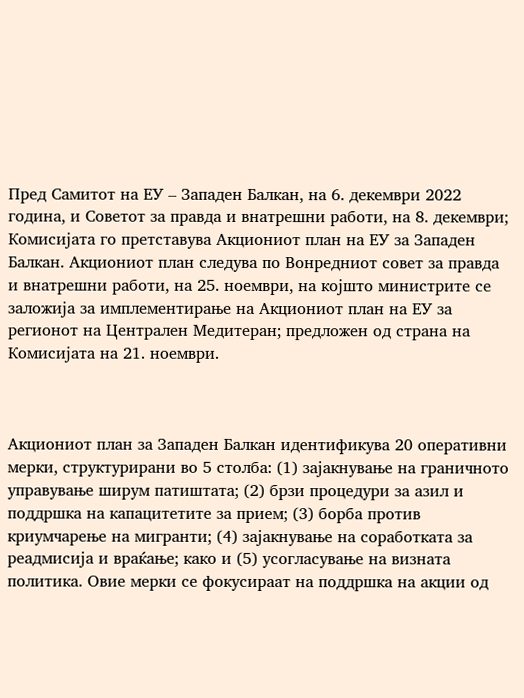Пред Самитот на ЕУ – Западен Балкан, на 6. декември 2022 година, и Советот за правда и внатрешни работи, на 8. декември; Комисијата го претставува Акциониот план на ЕУ за Западен Балкан. Акциониот план следува по Вонредниот совет за правда и внатрешни работи, на 25. ноември, на којшто министрите се заложија за имплементирање на Акциониот план на ЕУ за регионот на Централен Медитеран; предложен од страна на Комисијата на 21. ноември.



Акциониот план за Западен Балкан идентификува 20 оперативни мерки, структурирани во 5 столба: (1) зајакнување на граничното управување ширум патиштата; (2) брзи процедури за азил и поддршка на капацитетите за прием; (3) борба против криумчарење на мигранти; (4) зајакнување на соработката за реадмисија и враќање; како и (5) усогласување на визната политика. Овие мерки се фокусираат на поддршка на акции од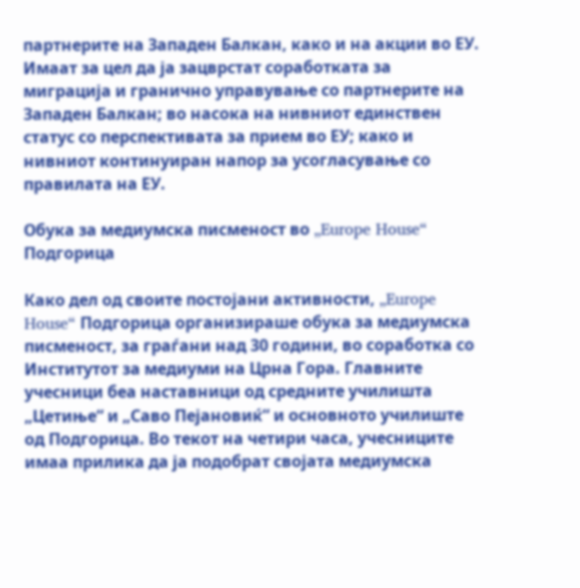партнерите на Западен Балкан, како и на акции во ЕУ. Имаат за цел да ја зацврстат соработката за миграција и гранично управување со партнерите на Западен Балкан; во насока на нивниот единствен статус со перспективата за прием во ЕУ; како и нивниот континуиран напор за усогласување со правилата на ЕУ.

Обука за медиумска писменост во „Europe House“ Подгорица

Како дел од своите постојани активности, „Europe House“ Подгорица организираше обука за медиумска писменост, за граѓани над 30 години, во соработка со Институтот за медиуми на Црна Гора. Главните учесници беа наставници од средните училишта „Цетиње“ и „Саво Пејановиќ“ и основното училиште од Подгорица. Во текот на четири часа, учесниците имаа прилика да ја подобрат својата медиумска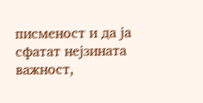писменост и да ја сфатат нејзината важност,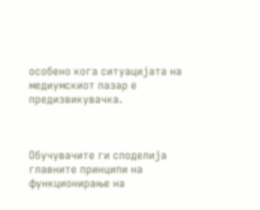особено кога ситуацијата на медиумскиот пазар е предизвикувачка.



Обучувачите ги споделија главните принципи на функционирање на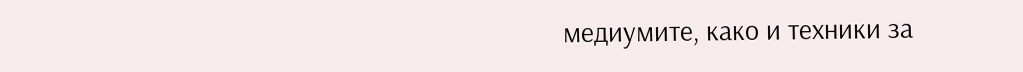медиумите, како и техники за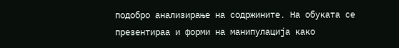подобро анализирање на содржините. На обуката се презентираа и форми на манипулација како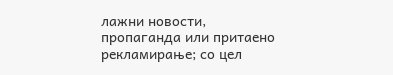лажни новости, пропаганда или притаено рекламирање; со цел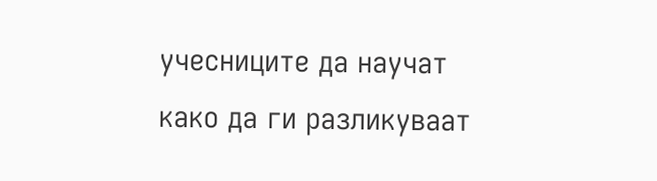учесниците да научат како да ги разликуваат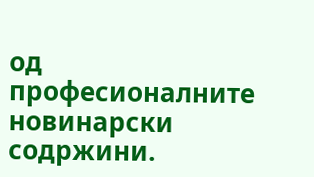од професионалните новинарски содржини.